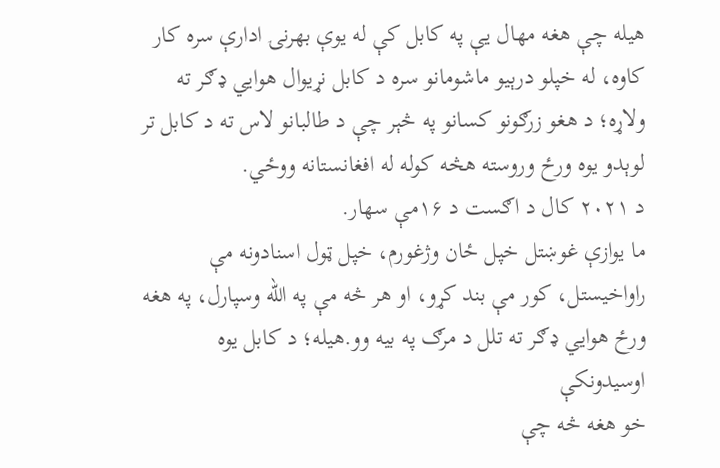هیله چې هغه مهال یې په کابل کې له یوې بهرنۍ ادارې سره کار کاوه، له خپلو درېیو ماشومانو سره د کابل نړیوال هوايي ډګر ته ولاړه؛ د هغو زرګونو کسانو په څېر چې د طالبانو لاس ته د کابل تر لوېدو یوه ورځ وروسته هڅه کوله له افغانستانه ووځي.
د ۲۰۲۱ کال د اګست د ۱۶مې سهار.
ما یوازې غوښتل خپل ځان وژغورم، خپل ټول اسنادونه مې راواخیستل، کور مې بند کړو، او هر څه مې په الله وسپارل، په هغه ورځ هوايي ډګر ته تلل د مرګ په بیه وو.هیله؛ د کابل یوه اوسیدونکې
خو هغه څه چې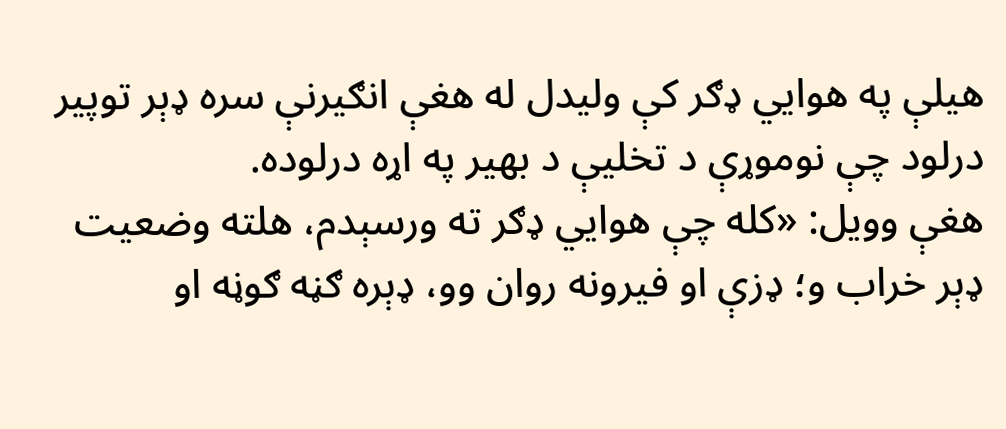هیلې په هوايي ډګر کې ولیدل له هغې انګیرنې سره ډېر توپیر درلود چې نوموړې د تخلیې د بهیر په اړه درلوده.
هغې وویل: «کله چې هوايي ډګر ته ورسېدم، هلته وضعیت ډېر خراب و؛ ډزې او فیرونه روان وو، ډېره ګڼه ګوڼه او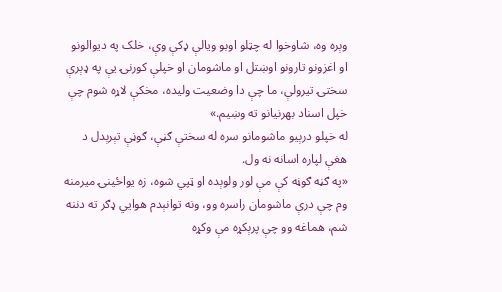وېره وه، شاوخوا له چټلو اوبو ویالې ډکې وې، خلک په دیوالونو او اغزونو تارونو اوښتل او ماشومان او خپلې کورنۍ یې په ډېرې سختۍ تیرولې، ما چې دا وضعیت ولیده، مخکې لاړه شوم چې خپل اسناد بهرنیانو ته وښیم.»
له خپلو درېیو ماشومانو سره له سختې ګڼې، ګوڼې تېرېدل د هغې لپاره اسانه نه ول.
«په ګڼه ګوڼه کې مې لور ولوېده او ټپي شوه، زه یواځینۍ میرمنه وم چې درې ماشومان راسره وو، ونه توانېدم هوايي ډګر ته دننه شم، هماغه وو چې پرېکړه مې وکړه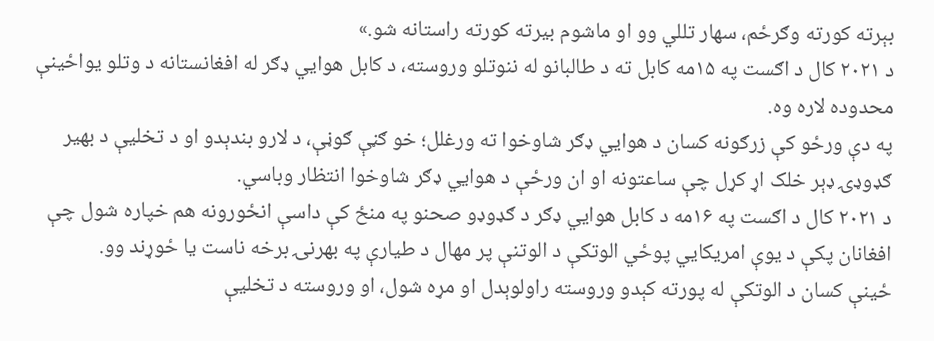بېرته کورته وګرځم، سهار تللي وو او ماشوم بیرته کورته راستانه شو.»
د ۲۰۲۱ کال د اګست په ۱۵مه کابل ته د طالبانو له ننوتلو وروسته، د کابل هوايي ډګر له افغانستانه د وتلو یواځینې محدوده لاره وه.
په دې ورځو کې زرګونه کسان د هوايي ډګر شاوخوا ته ورغلل؛ خو ګڼې ګوڼې، د لارو بندېدو او د تخلیې د بهیر ګډوډۍ ډېر خلک اړ کړل چې ساعتونه او ان ورځې د هوايي ډګر شاوخوا انتظار وباسي.
د ۲۰۲۱ کال د اګست په ۱۶مه د کابل هوايي ډګر د ګډوډو صحنو په منځ کې داسې انځورونه هم خپاره شول چې افغانان پکې د یوې امریکايي پوځي الوتکې د الوتنې پر مهال د طیارې په بهرنۍ برخه ناست یا ځوړند وو.
ځینې کسان د الوتکې له پورته کېدو وروسته راولوېدل او مړه شول، او وروسته د تخلیې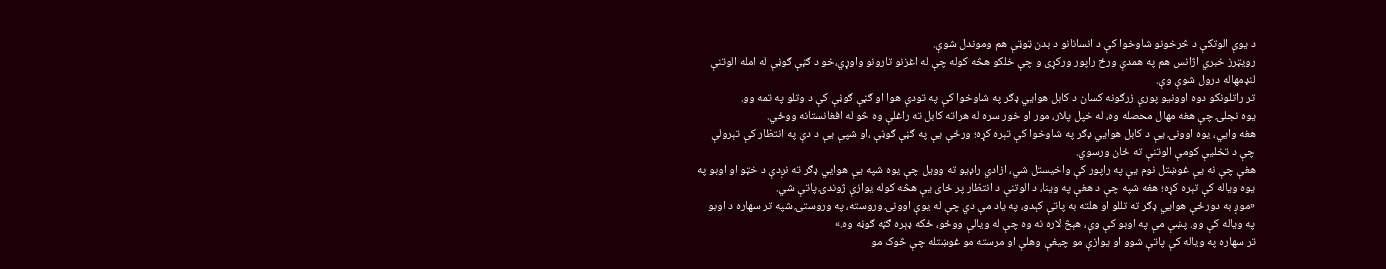د یوې الوتکې د څرخونو شاوخوا کې د انسانانو د بدن ټوټې هم وموندل شوې.
رویټرز خبري اژانس هم په همدې ورځ راپور ورکړی و چې خلکو هڅه کوله چې له اغزنو تارونو واوړي،خو د ګڼې ګوڼې له امله الوتنې لنډمهاله درول شوې وې.
تر راتلونکو دوه اوونیو پورې زرګونه کسان د کابل هوايي ډګر په شاوخوا کې په تودې هوا او ګڼې ګوڼې کې د وتلو په تمه وو.
یوه نجلۍ چې هغه مهال محصله وه، له خپل پلار، مور او خور سره له هراته کابل ته راغلې وه څو له افغانستانه ووځي.
هغه وايي، یوه اوونۍ یې د کابل هوايي ډګر په شاوخوا کې تېره کړه؛ ورځې یې په ګڼې ګوڼې ،او شپې یې د دې په انتظار کې تېرولې چې د تخلیې کومې الوتنې ته ځان ورسوي.
هغې چې نه یې غوښتل نوم یې په راپور کې واخیستل شي، ازادي راډیو ته وویل چې یوه شپه یې هوايي ډګر ته نږدې د خټو او اوبو په یوه ویاله کې تېره کړه؛ هغه شپه چې د هغې په وینا، د الوتنې د انتظار پر ځای یې هڅه کوله یوازې ژوندۍ پاتې شي.
«موږ به دورځې هوايي ډګر ته تللو او هلته به پاتې کېدو، په یاد مې دي چې له یوې اوونۍ وروسته، په وروستۍ شپه تر سهاره د اوبو په ویاله کې وو. پښې مې په اوبو کې وې، هېڅ لاره نه وه چې له ویالې ووځو، ځکه ډېره ګڼه ګوڼه وه.»
تر سهاره په ویاله کې پاتې شوو او یوازې مو چیغې وهلې او مرسته مو غوښتله چې څوک مو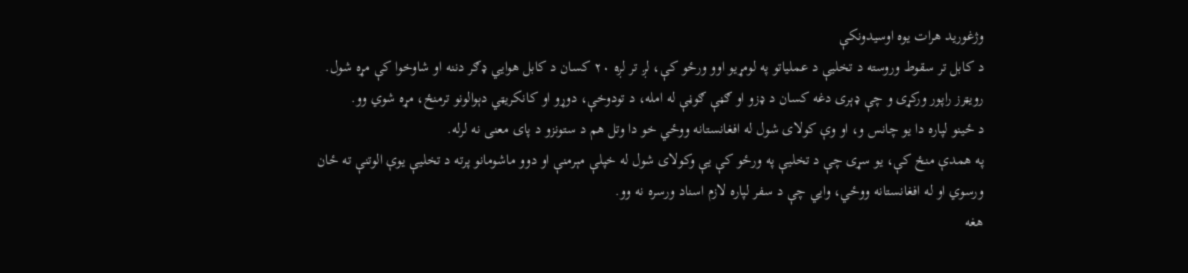وژغوريد هرات یوه اوسیدونکې
د کابل تر سقوط وروسته د تخلیې د عملیاتو په لومړیو اوو ورځو کې، لږ تر لږه ۲۰ کسان د کابل هوايي ډګر دننه او شاوخوا کې مړه شول.
رویټرز راپور ورکړی و چې ډېری دغه کسان د ډزو او ګڼې ګوڼې له امله، د تودوخې، دوړو او کانکریټي دېوالونو ترمنځ، مړه شوي وو.
د ځینو لپاره دا یو چانس و، او وې کولای شول له افغانستانه ووځي خو دا وتل هم د ستونزو د پای معنی نه لرله.
په همدې منځ کې، یو سړی چې د تخلیې په ورځو کې یې وکولای شول له خپلې مېرمنې او دوو ماشومانو پرته د تخلیې یوې الوتنې ته ځان ورسوي او له افغانستانه ووځي، وايي چې د سفر لپاره لازم اسناد ورسره نه وو.
هغه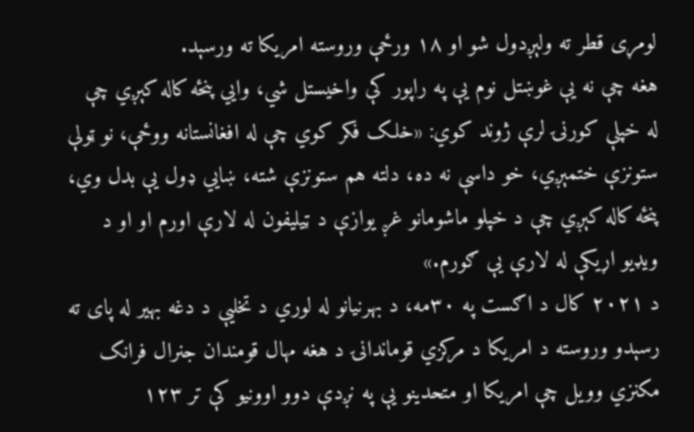لومړی قطر ته ولېږدول شو او ۱۸ ورځې وروسته امریکا ته ورسېد.
هغه چې نه یې غوښتل نوم یې په راپور کې واخیستل شي، وايي پنځه کاله کېږي چې له خپلې کورنۍ لرې ژوند کوي: «خلک فکر کوي چې له افغانستانه ووځې، نو ټولې ستونزې ختمېږي، خو داسې نه ده، دلته هم ستونزې شته، ښايي ډول یې بدل وي، پنځه کاله کېږي چې د خپلو ماشومانو غږ یوازې د ټیلیفون له لارې اورم او او د ویډيو اړیکې له لارې یې ګورم.»
د ۲۰۲۱ کال د اګست په ۳۰مه، د بهرنیانو له لوري د تخلیې د دغه بهیر له پای ته رسېدو وروسته د امریکا د مرکزي قوماندانۍ د هغه مهال قومندان جنرال فرانک مکنزي وویل چې امریکا او متحدینو یې په نږدې دوو اوونیو کې تر ۱۲۳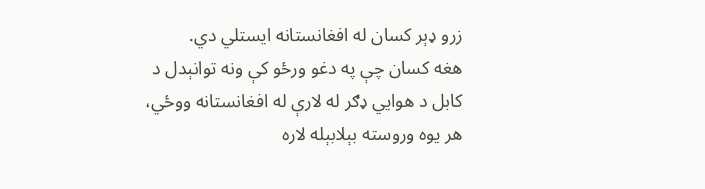زرو ډېر کسان له افغانستانه ایستلي دي.
هغه کسان چې په دغو ورځو کې ونه توانېدل د کابل د هوايي ډګر له لارې له افغانستانه ووځي، هر یوه وروسته بېلابېله لاره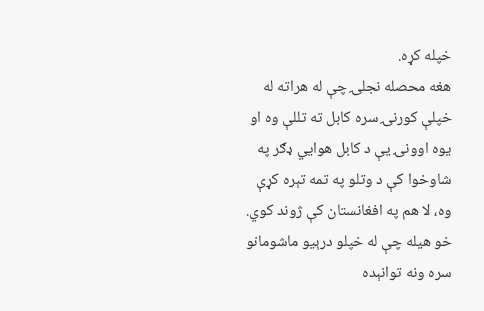خپله کړه.
هغه محصله نجلۍ چې له هراته له خپلې کورنۍ سره کابل ته تللې وه او یوه اوونۍ یې د کابل هوايي ډګر په شاوخوا کې د وتلو په تمه تېره کړې وه، لا هم په افغانستان کې ژوند کوي.
خو هیله چې له خپلو درېیو ماشومانو سره ونه توانېده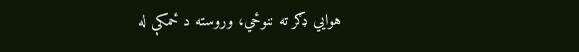هوايي ډګر ته ننوځي، وروسته د ځمکې له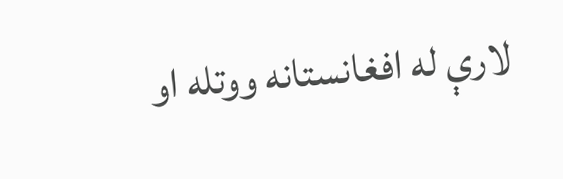لارې له افغانستانه ووتله او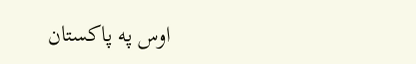اوس په پاکستان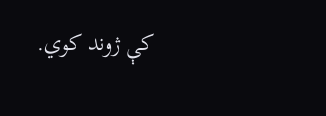کې ژوند کوي.